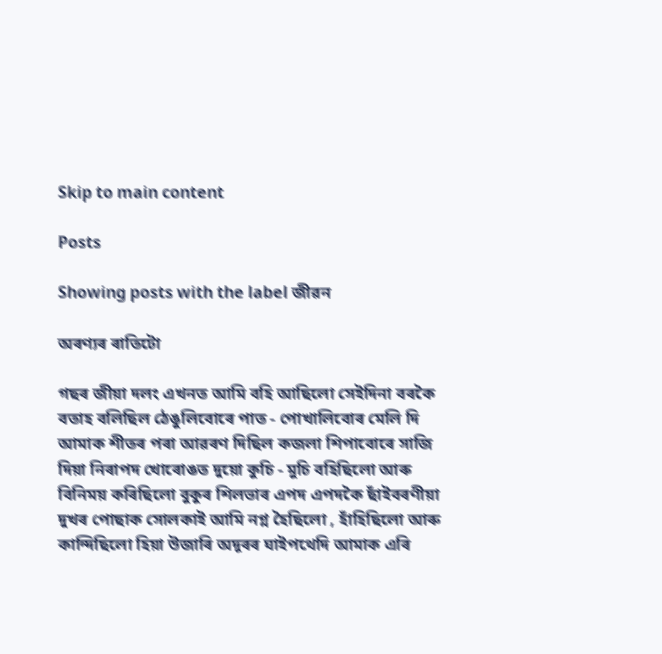Skip to main content

Posts

Showing posts with the label জীৱন

অৰণ্যৰ ৰাতিটো

গছৰ জীয়া দলং এখনত আমি বহি আছিলো সেইদিনা বৰকৈ বতাহ বলিছিল ঠেঙুলিবোৰে পাত - পোখালিবোৰ মেলি দি আমাক শীতৰ পৰা আৱৰণ দিছিল কজলা শিপাবোৰে সাজি দিয়া নিৰাপদ খোৰোঙত দুয়ো কুচি - মুচি বহিছিলো আৰু বিনিময় কৰিছিলো বুকুৰ শিলভাৰ এপদ এপদকৈ ছাঁইবৰণীয়া দুখৰ পোছাক সোলকাই আমি নগ্ন হৈছিলো , হাঁহিছিলো আৰু কান্দিছিলো হিয়া উজাৰি অদূৰৰ ঘাইপথেদি আমাক এৰি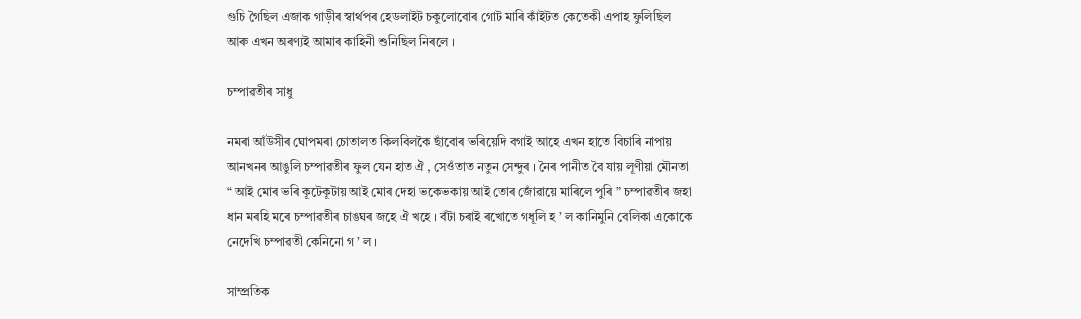গুচি গৈছিল এজাক গাড়ীৰ স্বাৰ্থপৰ হেডলাইট চকুলোবোৰ গোট মাৰি কাঁইটত কেতেকী এপাহ ফুলিছিল আৰু এখন অৰণ্যই আমাৰ কাহিনী শুনিছিল নিৰলে ।

চম্পাৱতীৰ সাধু

নমৰা আঁউসীৰ ঘোপমৰা চোতালত কিলবিলকৈ ছাঁবোৰ ভৰিয়েদি বগাই আহে এখন হাতে বিচাৰি নাপায় আনখনৰ আঙুলি চম্পাৱতীৰ ফুল যেন হাত ঐ , সেওঁতাত নতুন সেন্দুৰ । নৈৰ পানীত বৈ যায় লূণীয়া মৌনতা “ আই মোৰ ভৰি কূটেকূটায় আই মোৰ দেহা ভকেভকায় আই তোৰ জোঁৱায়ে মাৰিলে পুৰি ” চম্পাৱতীৰ জহা ধান মৰহি মৰে চম্পাৱতীৰ চাঙঘৰ জহে ঐ খহে । বঁটা চৰাই ৰখোতে গধূলি হ ’ ল কানিমুনি বেলিকা একোকে নেদেখি চম্পাৱতী কেনিনো গ ’ ল ।

সাম্প্ৰতিক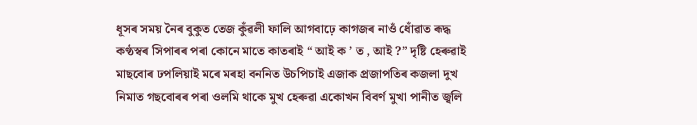ধূসৰ সময় নৈৰ বুকুত তেজ কুঁৱলী ফালি আগবাঢ়ে কাগজৰ নাওঁ ধোঁৱাত ৰূদ্ধ কণ্ঠস্বৰ সিপাৰৰ পৰা কোনে মাতে কাতৰাই “ আই ক ’ ত , আই ?” দৃষ্টি হেৰুৱাই মাছবোৰ ঢপলিয়াই মৰে মৰহা বননিত উচপিচাই এজাক প্ৰজাপতিৰ কজলা দুখ নিমাত গছবোৰৰ পৰা ওলমি থাকে মুখ হেৰুৱা একোখন বিবৰ্ণ মুখা পানীত জ্বলি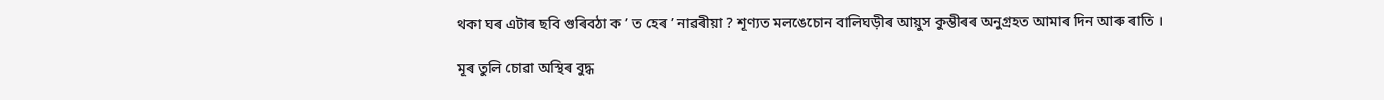থকা ঘৰ এটাৰ ছবি গুৰিবঠা ক ’ ত হেৰ ’ নাৱৰীয়া ? শূণ্যত মলঙেচোন বালিঘড়ীৰ আয়ুস কুম্ভীৰৰ অনুগ্ৰহত আমাৰ দিন আৰু ৰাতি ।

মূৰ তুলি চোৱা অস্থিৰ বুদ্ধ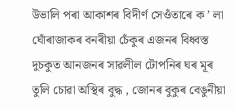উভালি পৰা আকাশৰ বিদীৰ্ণ সেওঁতাৰে ক ’ লা ঘোঁৰাজাকৰ বনৰীয়া চেঁকুৰ এজনৰ বিধ্বস্ত দুচকুত আনজনৰ সাৱলীল টোপনিৰ ঘৰ মূৰ তুলি চোৱা অস্থিৰ বুদ্ধ , জোনৰ বুকুৰ বেঙুনীয়া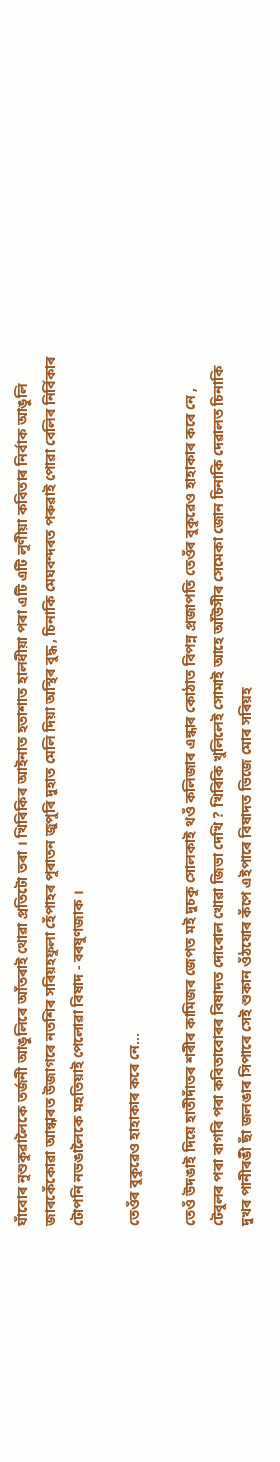ঘাঁবোৰ নুশুকুৱালৈকে তৰ্জনী আঙুলিৰে আঁতৰাই থোৱা প্ৰতিটো তৰা । খিৰিকিৰ আইনাত হতাশাত হালধীয়া পৰা এটি এটি লুণীয়া কবিতাৰ নিৰ্বাক আঙুলি জাৰকেঁকোৱা আন্ধাৰত উজাগৰে নতশিৰ সৰিয়হফুলা হেঁপাহৰ পুৰাতন জুপুৰি দুহাত মেলি দিয়া অস্থিৰ বুদ্ধ , চিনাকি মেঘবন্দৰত পৰুৱাই পোৱা বেলিৰ নিৰ্বিকাৰ টোপনি নভঙালৈকে মহতিয়াই পেলোৱা বিষাদ - বৰষুণজাক ।

তেওঁৰ বুকুৱেও হাহাকাৰ কৰে নে…

তেওঁ উদঙাই দিয়ে হাতীদাঁতৰ শৰীৰ কামিজৰ জেপত মই দুচকু সোলকাই থওঁ কলিজাৰ এন্ধাৰ কোঠাত বিপন্ন প্ৰজাপতি তেওঁৰ বুকুৱেও হাহাকাৰ কৰে নে , টেবুলৰ পৰা বাগৰি পৰা কবিতাবোৰৰ বিষাদত দোৰোল খোৱা জিভা দেখি ? খিৰিকি খুলিলেই সোমাই আহে আঁউসীৰ সেমেকা জোন চিনাকি দেৱালত চিনাকি দুখৰ পানীৰঙী ছাঁ জলঙাৰ সিপাৰে সেই শুকান ওঁঠযোৰ কঁপে এইপাৰে বিষাদত ভিজে মোৰ সৰিয়হ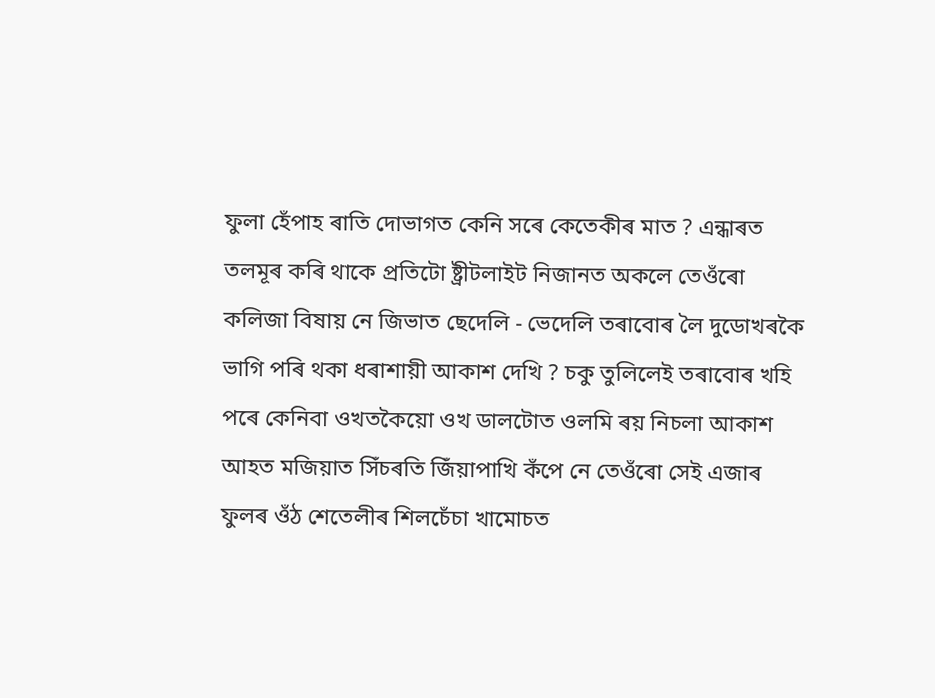ফুলা হেঁপাহ ৰাতি দোভাগত কেনি সৰে কেতেকীৰ মাত ? এন্ধাৰত তলমূৰ কৰি থাকে প্ৰতিটো ষ্ট্ৰীটলাইট নিজানত অকলে তেওঁৰো কলিজা বিষায় নে জিভাত ছেদেলি - ভেদেলি তৰাবোৰ লৈ দুডোখৰকৈ ভাগি পৰি থকা ধৰাশায়ী আকাশ দেখি ? চকু তুলিলেই তৰাবোৰ খহি পৰে কেনিবা ওখতকৈয়ো ওখ ডালটোত ওলমি ৰয় নিচলা আকাশ আহত মজিয়াত সিঁচৰতি জিঁয়াপাখি কঁপে নে তেওঁৰো সেই এজাৰ ফুলৰ ওঁঠ শেতেলীৰ শিলচেঁচা খামোচত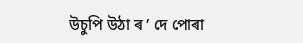উচুপি উঠা ৰ ’ দে পোৰা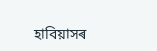হাবিয়াসৰ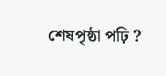শেষপৃষ্ঠা পঢ়ি ?